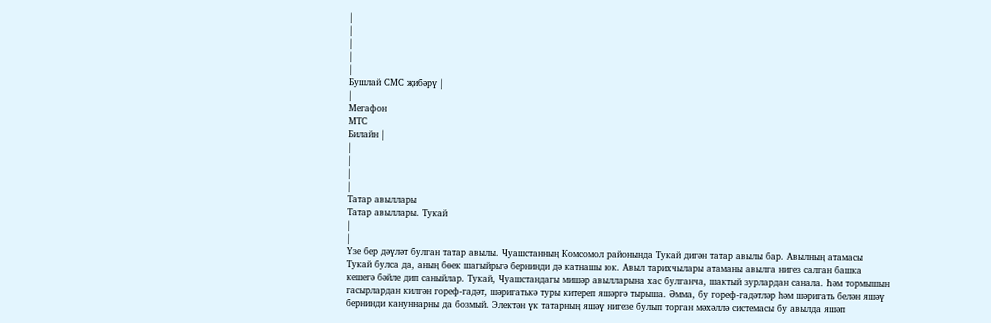|
|
|
|
|
Бушлай СМС җибәрү |
|
Мегафон
МТС
Билайн |
|
|
|
|
Татар авыллары
Татар авыллары. Тукай
|
|
Үзе бер дәүләт булган татар авылы. Чуашстанның Комсомол районында Тукай дигән татар авылы бар. Авылның атамасы Тукай булса да, аның бөек шагыйрьгә бернинди дә катнашы юк. Авыл тарихчылары атаманы авылга нигез салган башка кешегә бәйле дип саныйлар. Тукай, Чуашстандагы мишәр авылларына хас булганча, шактый зурлардан санала. Һәм тормышын гасырлардан килгән гореф-гадәт, шәригатькә туры китереп яшәргә тырыша. Әмма, бу гореф-гадәтләр һәм шәригать белән яшәү бернинди кануннарны да бозмый. Электән үк татарның яшәү нигезе булып торган мәхәллә системасы бу авылда яшәп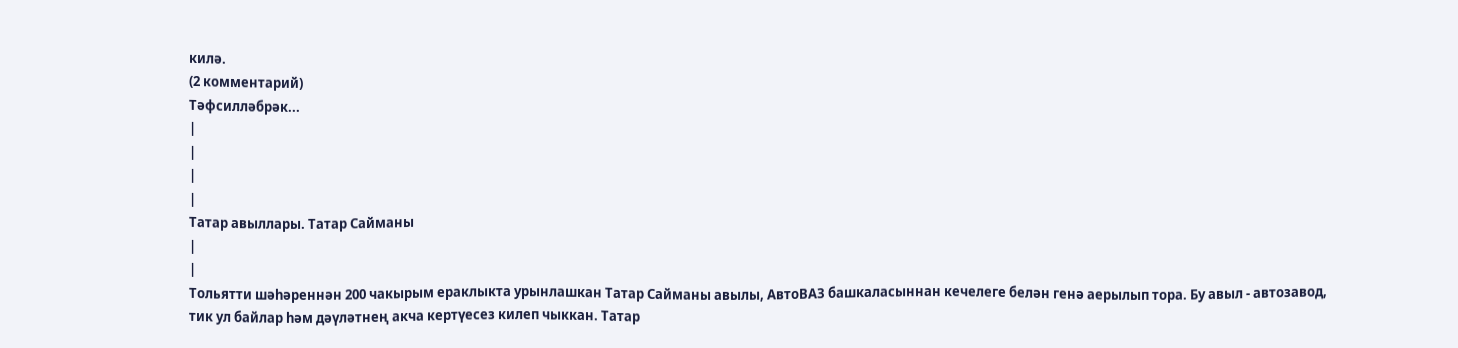килә.
(2 комментарий)
Тәфсилләбрәк...
|
|
|
|
Татар авыллары. Татар Сайманы
|
|
Тольятти шәһәреннән 200 чакырым ераклыкта урынлашкан Татар Сайманы авылы, АвтоВАЗ башкаласыннан кечелеге белән генә аерылып тора. Бу авыл - автозавод, тик ул байлар һәм дәүләтнең акча кертүесез килеп чыккан. Татар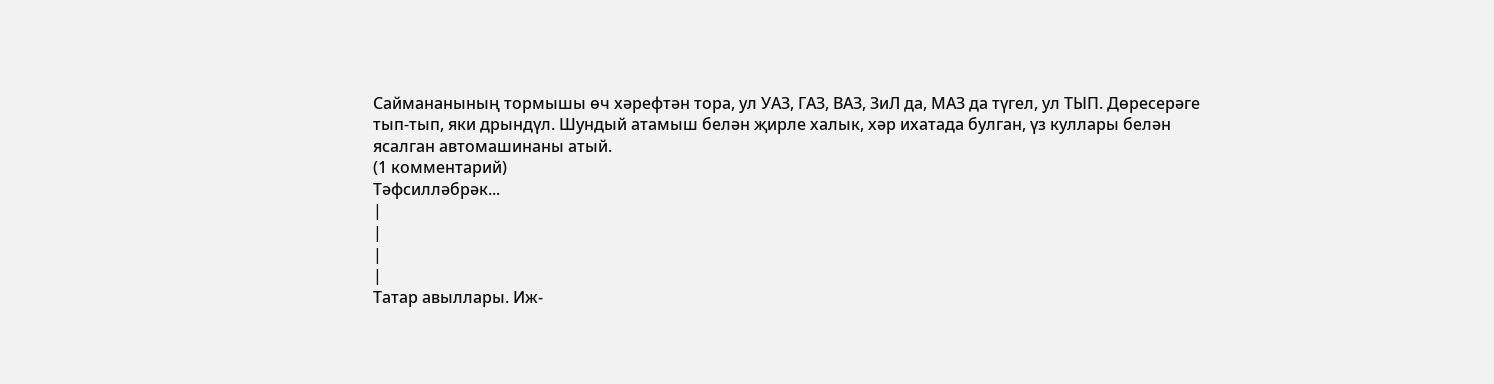Саймананының тормышы өч хәрефтән тора, ул УАЗ, ГАЗ, ВАЗ, ЗиЛ да, МАЗ да түгел, ул ТЫП. Дөресерәге тып-тып, яки дрындүл. Шундый атамыш белән җирле халык, хәр ихатада булган, үз куллары белән ясалган автомашинаны атый.
(1 комментарий)
Тәфсилләбрәк...
|
|
|
|
Татар авыллары. Иж-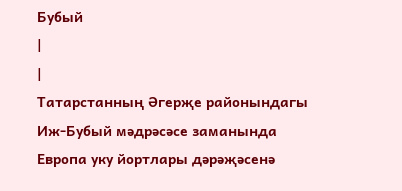Бубый
|
|
Татарстанның Әгерҗе районындагы Иж-Бубый мәдрәсәсе заманында Европа уку йортлары дәрәҗәсенә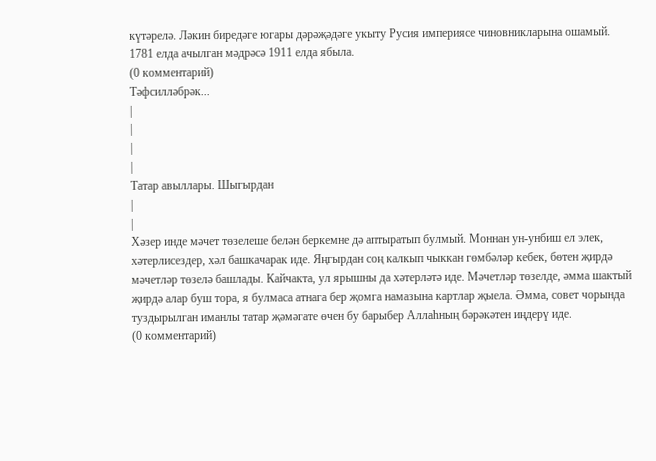күтәрелә. Ләкин биредәге югары дәрәҗәдәге укыту Русия империясе чиновникларына ошамый. 1781 елда ачылган мәдрәсә 1911 елда ябыла.
(0 комментарий)
Тәфсилләбрәк...
|
|
|
|
Татар авыллары. Шыгырдан
|
|
Хәзер инде мәчет төзелеше белән беркемне дә аптыратып булмый. Моннан ун-унбиш ел элек, хәтерлисездер, хәл башкачарак иде. Яңгырдан соң калкып чыккан гөмбәләр кебек, бөтен җирдә мәчетләр төзелә башлады. Кайчакта, ул ярышны да хәтерләтә иде. Мәчетләр төзелде, әмма шактый җирдә алар буш тора, я булмаса атнага бер җомга намазына картлар җыела. Әмма, совет чорында туздырылган иманлы татар җәмәгате өчен бу барыбер Аллаһның бәрәкәтен иңдерү иде.
(0 комментарий)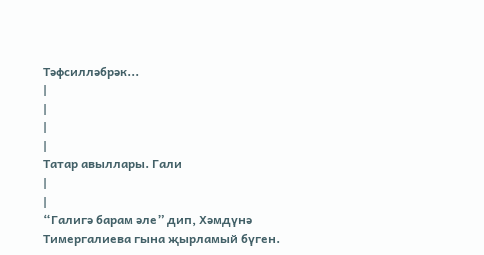Тәфсилләбрәк...
|
|
|
|
Татар авыллары. Гали
|
|
“Галигә барам әле” дип, Хәмдүнә Тимергалиева гына җырламый бүген.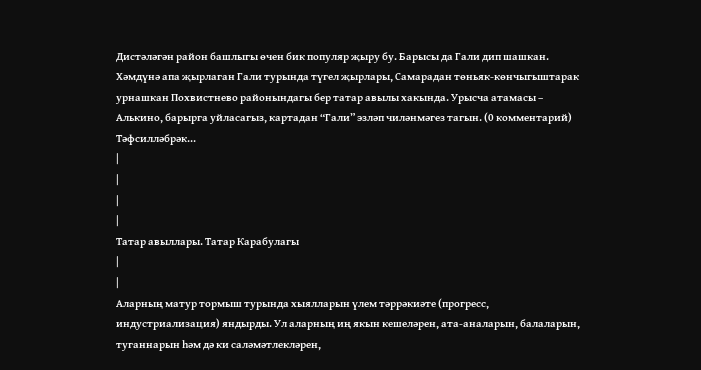Дистәләгән район башлыгы өчен бик популяр җыру бу. Барысы да Гали дип шашкан. Хәмдүнә апа җырлаган Гали турында түгел җырлары, Самарадан төньяк-көнчыгыштарак урнашкан Похвистнево районындагы бер татар авылы хакында. Урысча атамасы – Алькино, барырга уйласагыз, картадан “Гали” эзләп чиләнмәгез тагын. (0 комментарий)
Тәфсилләбрәк...
|
|
|
|
Татар авыллары. Татар Карабулагы
|
|
Аларның матур тормыш турында хыялларын үлем тәррәкиәте (прогресс, индустриализация) яндырды. Ул аларның иң якын кешеләрен, ата-аналарын, балаларын, туганнарын һәм дә ки саләмәтлекләрен,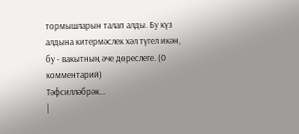тормышларын талап алды. Бу күз алдына китермәслек хәл түгел икән, бу - вакытның әче дөреслеге. (0 комментарий)
Тәфсилләбрәк...
|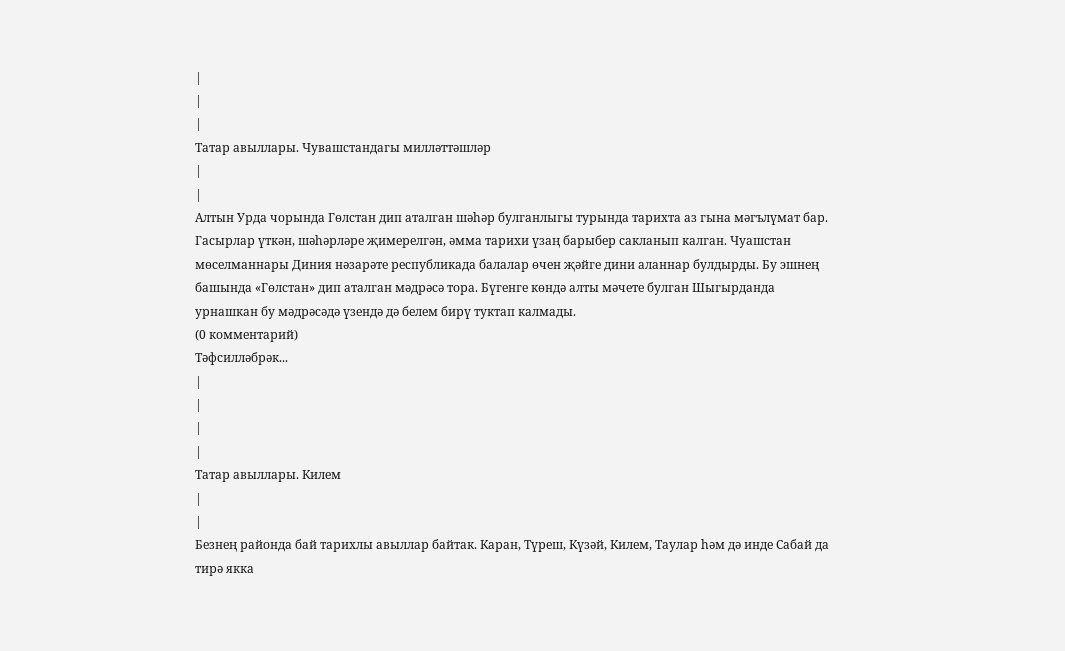|
|
|
Татар авыллары. Чувашстандагы милләттәшләр
|
|
Алтын Урда чорында Гөлстан дип аталган шәһәр булганлыгы турында тарихта аз гына мәгълүмат бар. Гасырлар үткән, шәһәрләре җимерелгән, әмма тарихи үзаң барыбер сакланып калган. Чуашстан мөселманнары Диния нәзарәте республикада балалар өчен җәйге дини аланнар булдырды. Бу эшнең башында «Гөлстан» дип аталган мәдрәсә тора. Бүгенге көндә алты мәчете булган Шыгырданда урнашкан бу мәдрәсәдә үзендә дә белем бирү туктап калмады.
(0 комментарий)
Тәфсилләбрәк...
|
|
|
|
Татар авыллары. Килем
|
|
Безнең районда бай тарихлы авыллар байтак. Каран, Түреш, Күзәй, Килем, Таулар һәм дә инде Сабай да тирә якка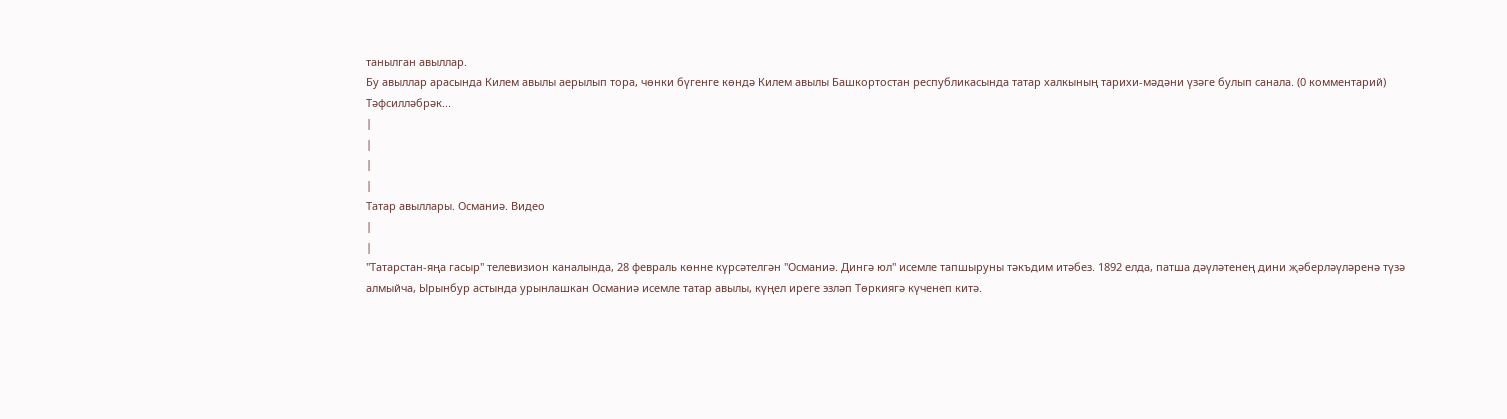танылган авыллар.
Бу авыллар арасында Килем авылы аерылып тора, чөнки бүгенге көндә Килем авылы Башкортостан республикасында татар халкының тарихи-мәдәни үзәге булып санала. (0 комментарий)
Тәфсилләбрәк...
|
|
|
|
Татар авыллары. Османиә. Видео
|
|
"Татарстан-яңа гасыр" телевизион каналында, 28 февраль көнне күрсәтелгән "Османиә. Дингә юл" исемле тапшыруны тәкъдим итәбез. 1892 елда, патша дәүләтенең дини җәберләүләренә түзә алмыйча, Ырынбур астында урынлашкан Османиә исемле татар авылы, күңел иреге эзләп Төркиягә күченеп китә.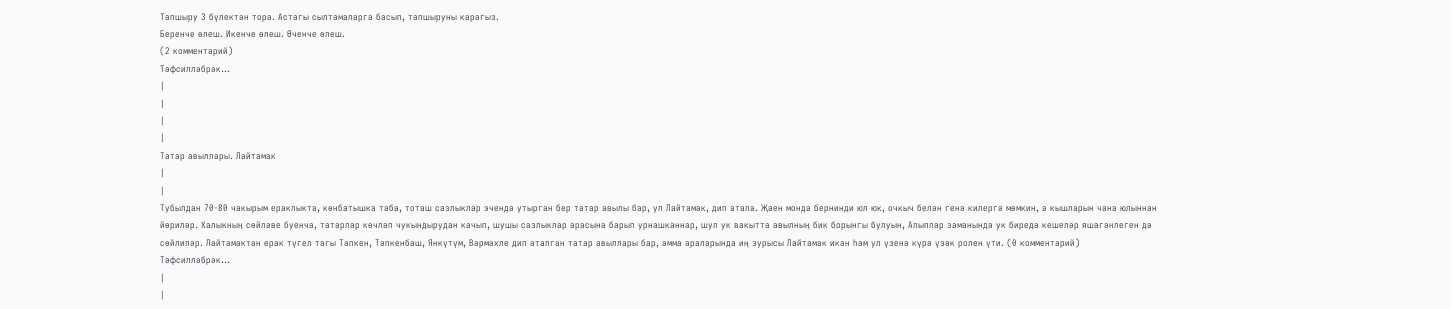Тапшыру 3 бүлектән тора. Астагы сылтамаларга басып, тапшыруны карагыз.
Беренче өлеш. Икенче өлеш. Өченче өлеш.
(2 комментарий)
Тәфсилләбрәк...
|
|
|
|
Татар авыллары. Лайтамак
|
|
Тубылдан 70-80 чакырым ераклыкта, көнбатышка таба, тоташ сазлыклар эчендә утырган бер татар авылы бар, ул Лайтамак, дип атала. Җәен монда бернинди юл юк, очкыч белән генә килергә мөмкин, ә кышларын чана юлыннан йөриләр. Халыкның сөйләве буенча, татарлар көчләп чукындырудан качып, шушы сазлыклар арасына барып урнашканнар, шул ук вакытта авылның бик борынгы булуын, Алыплар заманында ук биредә кешеләр яшәгәнлеген дә сөйлиләр. Лайтамактан ерак түгел тагы Тәпкен, Тәпкенбаш, Янкүтүм, Вәрмәхле дип аталган татар авыллары бар, әмма араларында иң зурысы Лайтамак икән һәм ул үзенә күрә үзәк ролен үти. (0 комментарий)
Тәфсилләбрәк...
|
|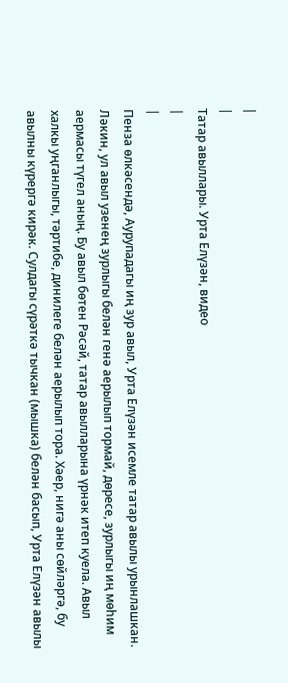|
|
Татар авыллары. Урта Елүзән, видео
|
|
Пенза өлкәсендә, Аурупадагы иң зур авыл, Урта Елүзән исемле татар авылы урынлашкан. Ләкин, ул авыл узенең зурлыгы белән генә аерылып тормай, дөресе, зурлыгы иң мөһим аермасы түгел аның. Бу авыл бөтен Рәсәй, татар авылларына үрнәк итеп куела. Авыл халкы уңганлыгы, тәртибе, динилеге белән аерылып тора. Хәер, нигә аны сөйләргә, бу авылны күрергә кирәк. Сулдагы сүрәткә тычкан (мышка) белән басып, Урта Елүзән авылы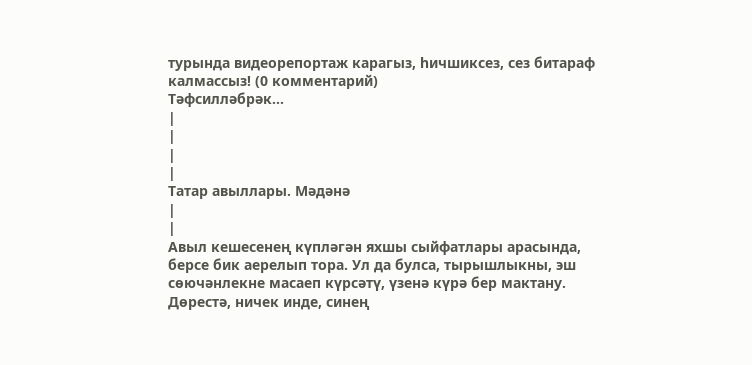турында видеорепортаж карагыз, һичшиксез, сез битараф калмассыз! (0 комментарий)
Тәфсилләбрәк...
|
|
|
|
Татар авыллары. Мәдәнә
|
|
Авыл кешесенең күпләгән яхшы сыйфатлары арасында, берсе бик аерелып тора. Ул да булса, тырышлыкны, эш сөючәнлекне масаеп күрсәтү, үзенә күрә бер мактану. Дөрестә, ничек инде, синең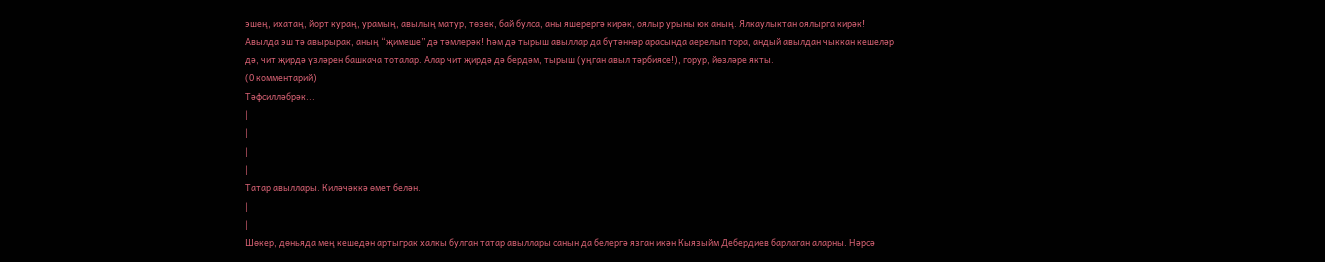эшең, ихатаң, йорт кураң, урамың, авылың матур, төзек, бай булса, аны яшерергә кирәк, оялыр урыны юк аның. Ялкаулыктан оялырга кирәк! Авылда эш тә авырырак, аның “җимеше” дә тәмлерәк! Һәм дә тырыш авыллар да бүтәннәр арасында аерелып тора, андый авылдан чыккан кешеләр дә, чит җирдә үзләрен башкача тоталар. Алар чит җирдә дә бердәм, тырыш (уңган авыл тәрбиясе!), горур, йөзләре якты.
(0 комментарий)
Тәфсилләбрәк...
|
|
|
|
Татар авыллары. Киләчәккә өмет белән.
|
|
Шөкер, дөньяда мең кешедән артыграк халкы булган татар авыллары санын да белергә язган икән Кыязыйм Дебердиев барлаган аларны. Нәрсә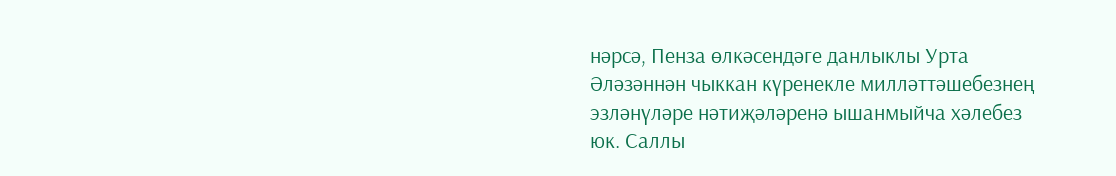нәрсә, Пенза өлкәсендәге данлыклы Урта Әләзәннән чыккан күренекле милләттәшебезнең эзләнүләре нәтиҗәләренә ышанмыйча хәлебез юк. Саллы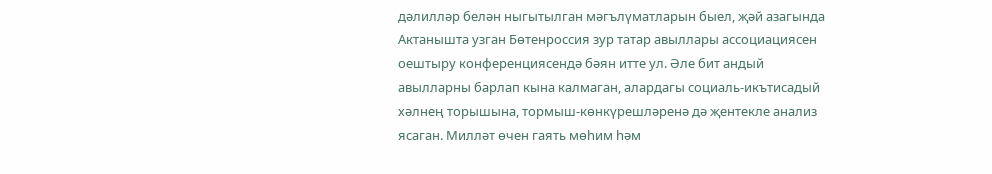дәлилләр белән ныгытылган мәгълүматларын быел, җәй азагында Актанышта узган Бөтенроссия зур татар авыллары ассоциациясен оештыру конференциясендә бәян итте ул. Әле бит андый авылларны барлап кына калмаган, алардагы социаль-икътисадый хәлнең торышына, тормыш-көнкүрешләренә дә җентекле анализ ясаган. Милләт өчен гаять мөһим һәм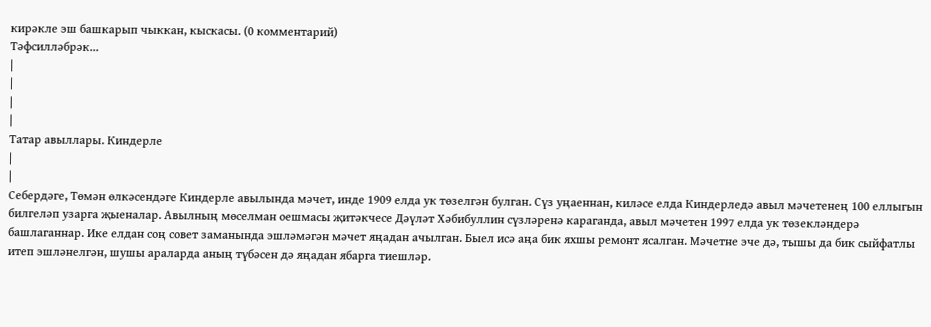кирәкле эш башкарып чыккан, кыскасы. (0 комментарий)
Тәфсилләбрәк...
|
|
|
|
Татар авыллары. Киндерле
|
|
Себердәге, Төмән өлкәсендәге Киндерле авылында мәчет, инде 1909 елда ук төзелгән булган. Сүз уңаеннан, киләсе елда Киндерледә авыл мәчетенең 100 еллыгын билгеләп узарга җыеналар. Авылның мөселман оешмасы җитәкчесе Дәүләт Хәбибуллин сүзләренә караганда, авыл мәчетен 1997 елда ук төзекләндерә башлаганнар. Ике елдан соң совет заманында эшләмәгән мәчет яңадан ачылган. Быел исә аңа бик яхшы ремонт ясалган. Мәчетне эче дә, тышы да бик сыйфатлы итеп эшләнелгән, шушы араларда аның түбәсен дә яңадан ябарга тиешләр.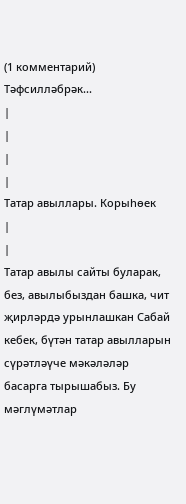(1 комментарий)
Тәфсилләбрәк...
|
|
|
|
Татар авыллары. Корыһөек
|
|
Татар авылы сайты буларак, без, авылыбыздан башка, чит җирләрдә урынлашкан Сабай кебек, бүтән татар авылларын сүрәтләүче мәкәләләр басарга тырышабыз. Бу мәглүмәтлар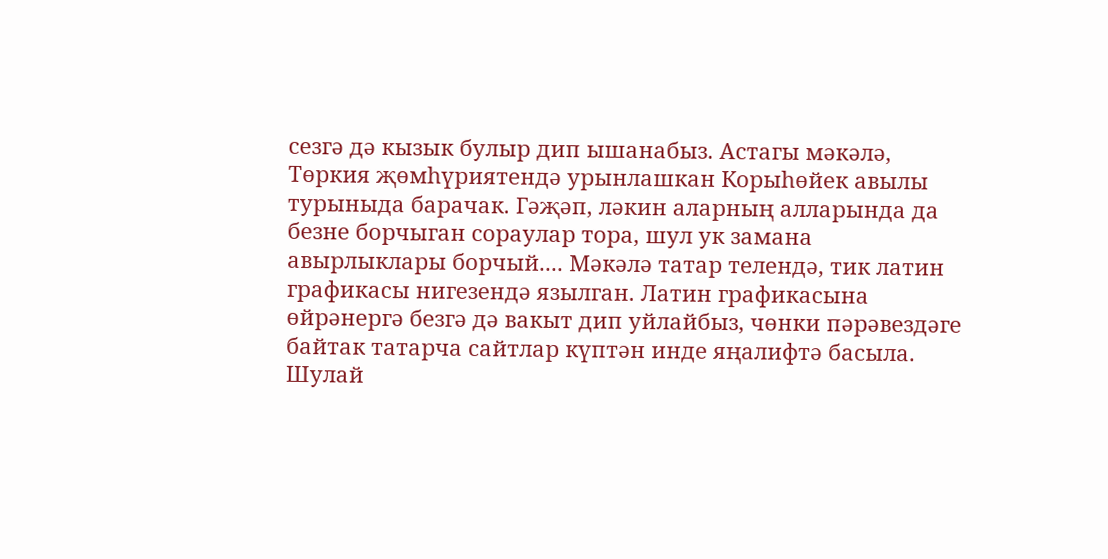сезгә дә кызык булыр дип ышанабыз. Астагы мәкәлә, Төркия җөмһүриятендә урынлашкан Корыһөйек авылы турыныда барачак. Гәҗәп, ләкин аларның алларында да безне борчыган сораулар тора, шул ук замана авырлыклары борчый.... Мәкәлә татар телендә, тик латин графикасы нигезендә язылган. Латин графикасына өйрәнергә безгә дә вакыт дип уйлайбыз, чөнки пәрәвездәге байтак татарча сайтлар күптән инде яңалифтә басыла. Шулай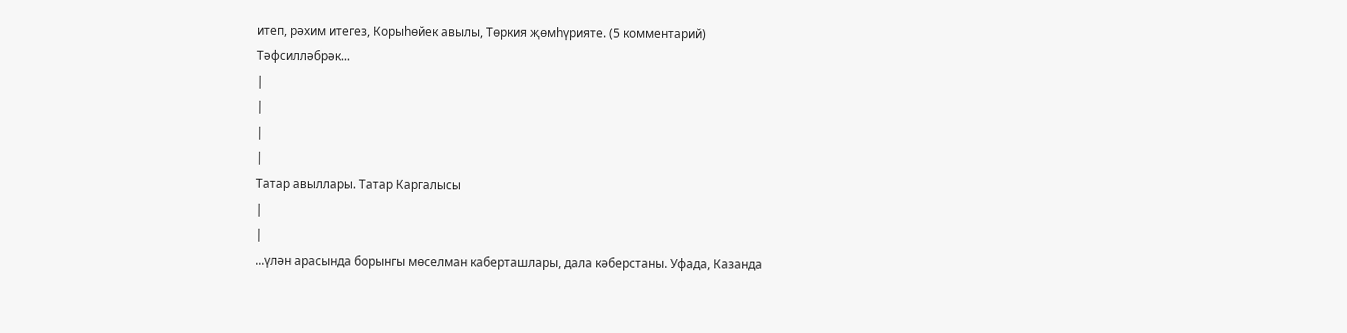итеп, рәхим итегез, Корыһөйек авылы, Төркия җөмһүрияте. (5 комментарий)
Тәфсилләбрәк...
|
|
|
|
Татар авыллары. Татар Каргалысы
|
|
...үлән арасында борынгы мөселман каберташлары, дала кәберстаны. Уфада, Казанда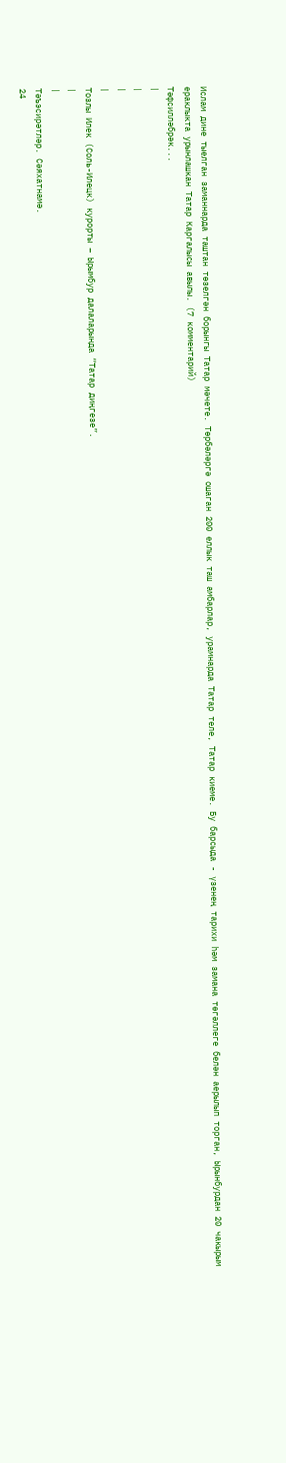Ислам дине тыелган заманнарда таштан төзелгән борынгы Татар мәчете. Төрбәләргә ошаган 200 еллык таш амбарлар, урамнарда Татар теле, Татар киеме. Бу барсыда - үзенең тарихи һәм замана төгәллеге белән аерылып торган, Ырынбурдан 20 чакырым ераклыкта урынлашкан Татар Каргалысы авылы. (7 комментарий)
Тәфсилләбрәк...
|
|
|
|
Тозлы Илек (Соль-Илецк) курорты – Ырымбур далаларында “Татар диңгезе”.
|
|
Тәъэсирәтләр. Сәяхатнамә.
24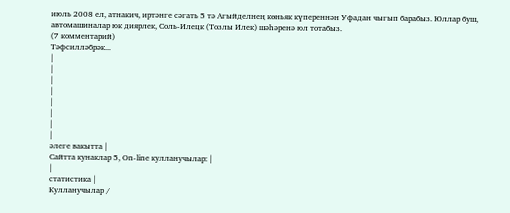июль 2008 ел, атнакич, иртәнге сәгать 5 тә Агыйделнең көньяк күпереннән Уфадан чыгып барабыз. Юллар буш, автомашиналар юк диярлек, Соль-Илецк (Тозлы Илек) шәһәренә юл тотабыз.
(7 комментарий)
Тәфсилләбрәк...
|
|
|
|
|
|
|
|
әлеге вакытта |
Сайтта кунаклар 5, On-line кулланучылар: |
|
статистика |
Кулланучылар /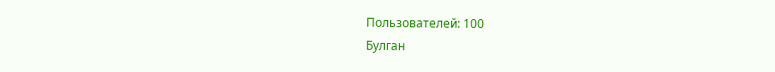Пользователей: 100
Булган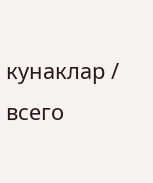кунаклар / всего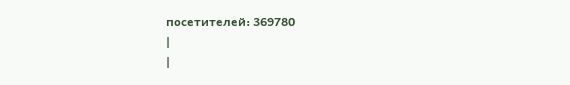посетителей: 369780
|
|